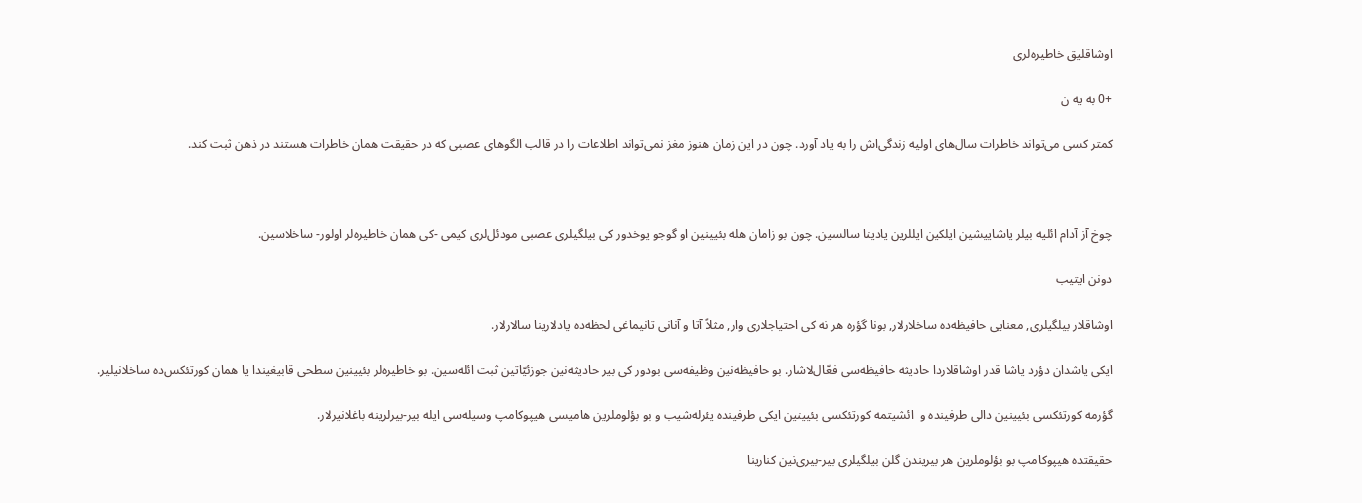اوشاقلیق خاطیره‌لری

+0 به یه ن

كمتر كسی می‌تواند خاطرات سال‌های اولیه زندگی‌اش را به یاد آورد. چون در این زمان هنوز مغز نمی‌تواند اطلاعات را در قالب الگوهای عصبی كه در حقیقت همان خاطرات هستند در ذهن ثبت كند.



چوخ آز آدام ائلیه بیلر یاشاییشین ایلكین ایللرین یادینا سالسین. چون بو زامان هله بئیینین او گوجو یوخدور كی بیلگیلری عصبی مودئل‌لری كیمی -كی همان خاطیره‌لر اولور- ساخلاسین.

دونن ایتیب

اوشاقلار بیلگیلری, معنایی حافیظه‌ده ساخلارلار, بونا گؤره هر نه كی احتیاجلاری وار, مثلاً آتا و آنانی تانیماغی لحظه‌ده یادلارینا سالارلار.

ایكی یاشدان دؤرد یاشا قدر اوشاقلاردا حادیثه حافیظه‌سی فعّال‌لاشار. بو حافیظه‌نین وظیفه‌سی بودور كی بیر حادیثه‌نین جوزئیّاتین ثبت ائله‌سین. بو خاطیره‌لر بئیینین سطحی قابیغیندا یا همان كورتئكس‌ده ساخلانیلیر.

گؤرمه كورتئكسی بئیینین دالی طرفینده و  ائشیتمه كورتئكسی بئیینین ایكی طرفینده یئرله‌شیب و بو بؤلوملرین هامیسی هیپوكامپ وسیله‌سی ایله بیر-بیرلرینه باغلانیرلار.

حقیقتده هیپوكامپ بو بؤلوملرین هر بیریندن گلن بیلگیلری بیر-بیری‌نین كنارینا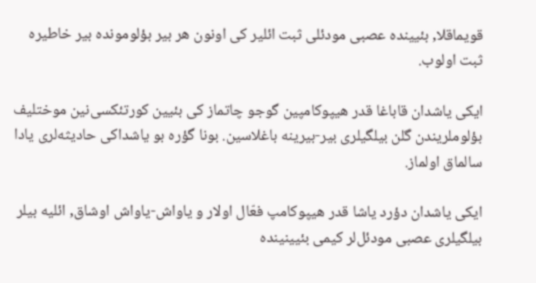قویماقلا, بئیینده عصبی مودئلی ثبت ائلیر كی اونون هر بیر بؤلومونده بیر خاطیره ثبت اولوب.

ایكی یاشدان قاباغا قدر هیپوكامپین گوجو چاتماز كی بئیین كورتئكسی‌نین موختلیف بؤلوملریندن گلن بیلگیلری بیر-بیرینه باغلاسین. بونا گؤره بو یاشداكی حادیثه‌لری یادا سالماق اولماز.

ایكی یاشدان دؤرد یاشا قدر هیپوكامپ فعّال اولار و یاواش-یاواش اوشاق, ائلیه بیلر بیلگیلری عصبی مودئل‌لر كیمی بئیینینده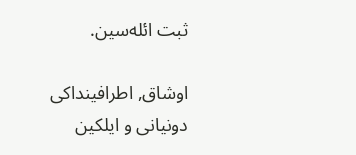ثبت ائله‌سین.

اوشاق, اطرافینداكی دونیانی و ایلكین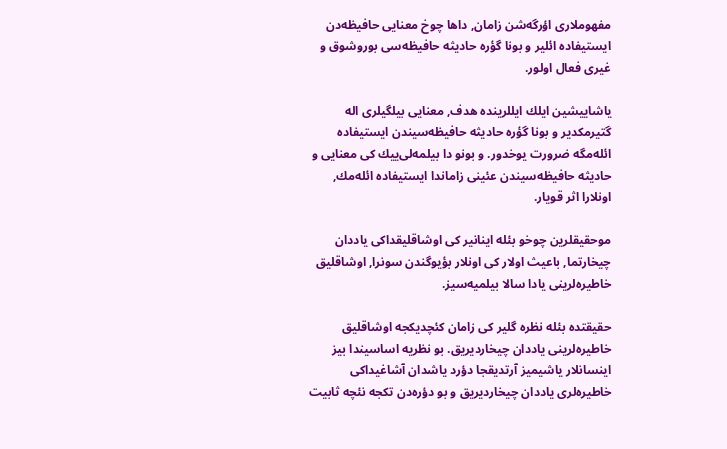مفهوملاری اؤرگه‌شن زامان, داها چوخ معنایی حافیظه‌دن ایستیفاده ائلیر و بونا گؤره حادیثه حافیظه‌سی بوروشوق و غیری فعال اولور.

یاشاییشین ایلك ایللرینده هدف, معنایی بیلگیلری اله گتیرمكدیر و بونا گؤره حادیثه حافیظه‌سیندن ایستیفاده ائله‌مگه ضرورت یوخدور. و بونو دا بیلمه‌لی‌ییك كی معنایی و حادیثه حافیظه‌سیندن عئینی زاماندا ایستیفاده ائله‌مك, اونلارا اثر قویار.

موحقیقلرین چوخو بئله اینانیر كی اوشاقلیقداكی یاددان چیخارتما, باعیث اولار كی اونلار بؤیوگندن سونرا, اوشاقلیق خاطیره‌لرینی یادا سالا بیلمیه‌سیز.

حقیقتده بئله نظره گلیر كی زامان كئچدیكجه اوشاقلیق خاطیره‌لرینی یاددان چیخاردیریق. بو نظریه اساسیندا بیز اینسانلار یاشیمیز آرتدیقجا دؤرد یاشدان آشاغیداكی خاطیره‌لری یاددان چیخاردیریق و بو دؤره‌دن تكجه نئچه ثابیت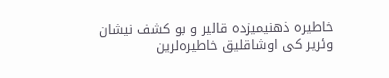خاطیره ذهنیمیزده قالیر و بو كشف نیشان وئریر كی اوشاقلیق خاطیره‌لرین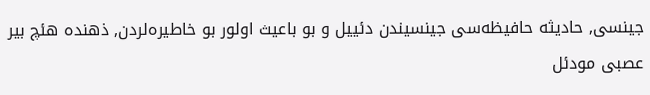جینسی, حادیثه حافیظه‌سی جینسیندن دئییل و بو باعیث اولور بو خاطیره‌لردن, ذهنده هئچ بیر عصبی مودئل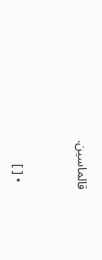قالماسین.



  • [ ]